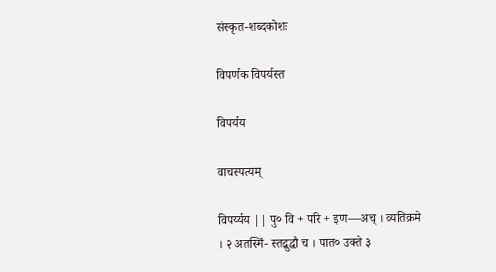संस्कृत-शब्दकोशः

विपर्णक विपर्यस्त

विपर्यय

वाचस्पत्यम्

विपर्य्यय || पु० वि + परि + इण—अच् । व्यतिक्रमे । २ अतस्मिं- स्तद्बुद्धौ च । पात० उक्ते ३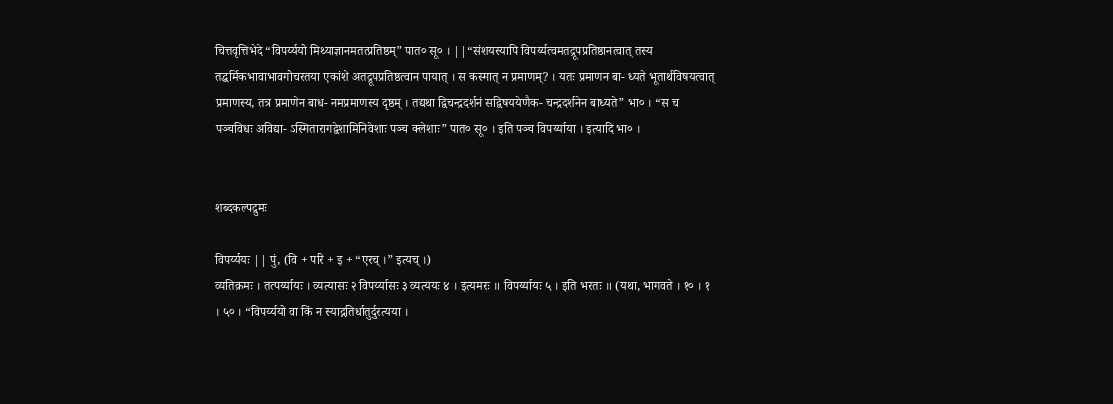चित्तवृत्तिभेदे “विपर्य्ययो मिथ्याज्ञानमतत्प्रतिष्ठम्” पात० सू० । ||“संशयस्यापि विपर्य्यत्वमतद्रूपप्रतिष्ठानत्वात् तस्य तद्धर्मिकभावाभावगोचरतया एकांशे अतद्रूपप्रतिष्ठत्वान पायात् । स कस्मात् न प्रमाणम्? । यतः प्रमाणन बा- ध्यते भूतार्थविषयत्वात् प्रमाणस्य, तत्र प्रमाणेन बाध- नमप्रमाणस्य दृष्ठम् । तद्यथा द्विचन्द्रदर्शनं सद्विषययेणैक- चन्द्रदर्शनेन बाध्यते” भा० । “स च पञ्चविधः अविद्या- ऽस्मितारागद्वेशामिनिवेशाः पञ्च क्लेशाः” पात० सू० । इति पञ्च विपर्य्याया । इत्यादि भा० ।


शब्दकल्पद्रुमः

विपर्य्ययः || पुं, (वि + परि + इ + “एरच् ।” इत्यच् ।)
व्यतिक्रमः । तत्पर्य्यायः । व्यत्यासः २ विपर्य्यासः ३ व्यत्ययः ४ । इत्यमरः ॥ विपर्य्यायः ५ । इति भरतः ॥ (यथा, भागवते । १० । १ । ५० । “विपर्य्ययो वा किं न स्याद्गतिर्धातुर्दुरत्यया ।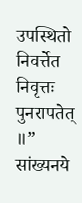उपस्थितो निवर्त्तेत निवृत्तः पुनरापतेत् ॥” सांख्यनये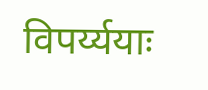विपर्य्ययाः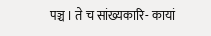पञ्च । ते च सांख्यकारि- कायां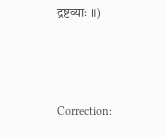द्रष्टव्याः ॥)



Correction: